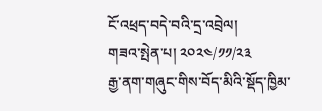ངོ་འཕྲད་བདེ་བའི་དྲ་འབྲེལ།
གཟའ་སྤེན་པ། ༢༠༢༤/༡༡/༢༣
རྒྱ་ནག་གཞུང་གིས་བོད་མིའི་སྡོད་ཁྱིམ་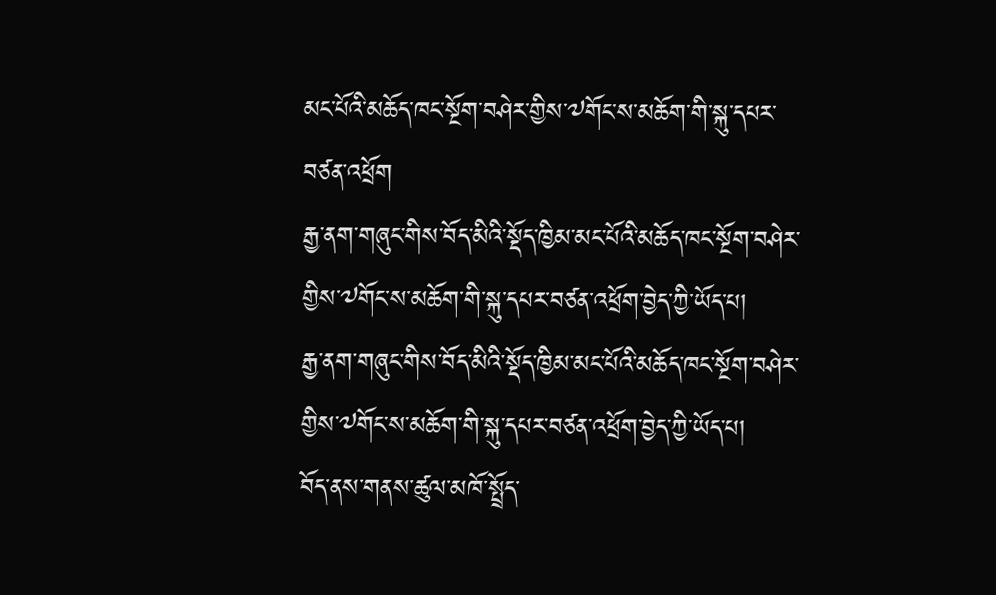མང་པོའི་མཆོད་ཁང་སྔོག་བཤེར་གྱིས་༧གོང་ས་མཆོག་གི་སྐུ་དཔར་བཙན་འཕྲོག
རྒྱ་ནག་གཞུང་གིས་བོད་མིའི་སྡོད་ཁྱིམ་མང་པོའི་མཆོད་ཁང་སྔོག་བཤེར་གྱིས་༧གོང་ས་མཆོག་གི་སྐུ་དཔར་བཙན་འཕྲོག་བྱེད་ཀྱི་ཡོད་པ།
རྒྱ་ནག་གཞུང་གིས་བོད་མིའི་སྡོད་ཁྱིམ་མང་པོའི་མཆོད་ཁང་སྔོག་བཤེར་གྱིས་༧གོང་ས་མཆོག་གི་སྐུ་དཔར་བཙན་འཕྲོག་བྱེད་ཀྱི་ཡོད་པ།
བོད་ནས་གནས་ཚུལ་མཁོ་སྤྲོད་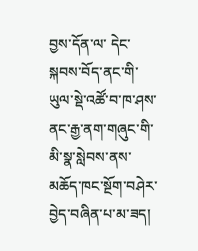བྱས་དོན་ལ་ དེང་སྐབས་བོད་ནང་གི་ཡུལ་སྡེ་འཚོ་བ་ཁ་ཤས་ནང་རྒྱ་ནག་གཞུང་གི་མི་སྣ་སླེབས་ནས་མཆོད་ཁང་སྔོག་བཤེར་བྱེད་བཞིན་པ་མ་ཟད།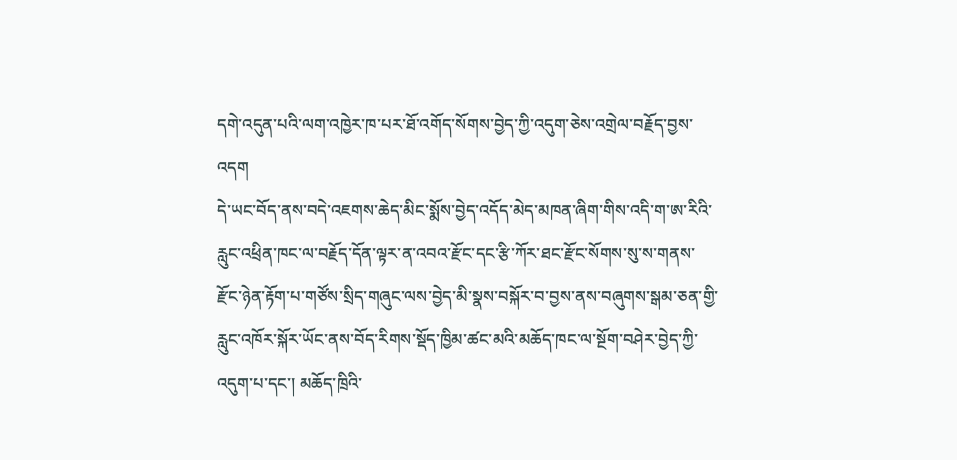དགེ་འདུན་པའི་ལག་འཁྱེར་ཁ་པར་ཐོ་འགོད་སོགས་བྱེད་ཀྱི་འདུག་ཅེས་འགྲེལ་བརྗོད་བྱས་འདག
དེ་ཡང་བོད་ནས་བདེ་འཇགས་ཆེད་མིང་སྨོས་བྱེད་འདོད་མེད་མཁན་ཞིག་གིས་འདི་ག་ཨ་རིའི་རླུང་འཕྲིན་ཁང་ལ་བརྗོད་དོན་ལྟར་ན་འབའ་རྫོང་དང་རྩི་ཀོར་ཐང་རྫོང་སོགས་སུ་ས་གནས་རྫོང་ཉེན་རྟོག་པ་གཙོས་སྲིད་གཞུང་ལས་བྱེད་མི་སྣས་བསྐོར་བ་བྱས་ནས་བཞུགས་སྒམ་ཅན་གྱི་རླུང་འཁོར་སྐོར་ཡོང་ནས་བོད་རིགས་སྡོད་ཁྱིམ་ཚང་མའི་མཆོད་ཁང་ལ་སྔོག་བཤེར་བྱེད་ཀྱི་འདུག་པ་དང་། མཆོད་ཁྲིའི་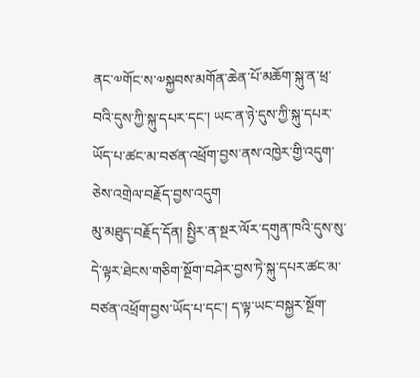ནང་༧གོང་ས་༧སྐྱབས་མགོན་ཆེན་པོ་མཆོག་སྐུ་ན་ཕྲ་བའི་དུས་ཀྱི་སྐུ་དཔར་དང་། ཡང་ན་ཉེ་དུས་ཀྱི་སྐུ་དཔར་ཡོད་པ་ཚང་མ་བཙན་འཕྲོག་བྱས་ནས་འཁྱེར་གྱི་འདུག་ཅེས་འགྲེལ་བརྗོད་བྱས་འདུག
མུ་མཐུད་བརྗོད་དོན། སྤྱིར་ན་སྔར་ལོར་དགུན་ཁའི་དུས་སུ་དེ་ལྟར་ཐེངས་གཅིག་སྔོག་བཤེར་བྱས་ཏེ་སྐུ་དཔར་ཚང་མ་བཙན་འཕྲོག་བྱས་ཡོད་པ་དང་། ད་ལྟ་ཡང་བསྐྱར་སྔོག་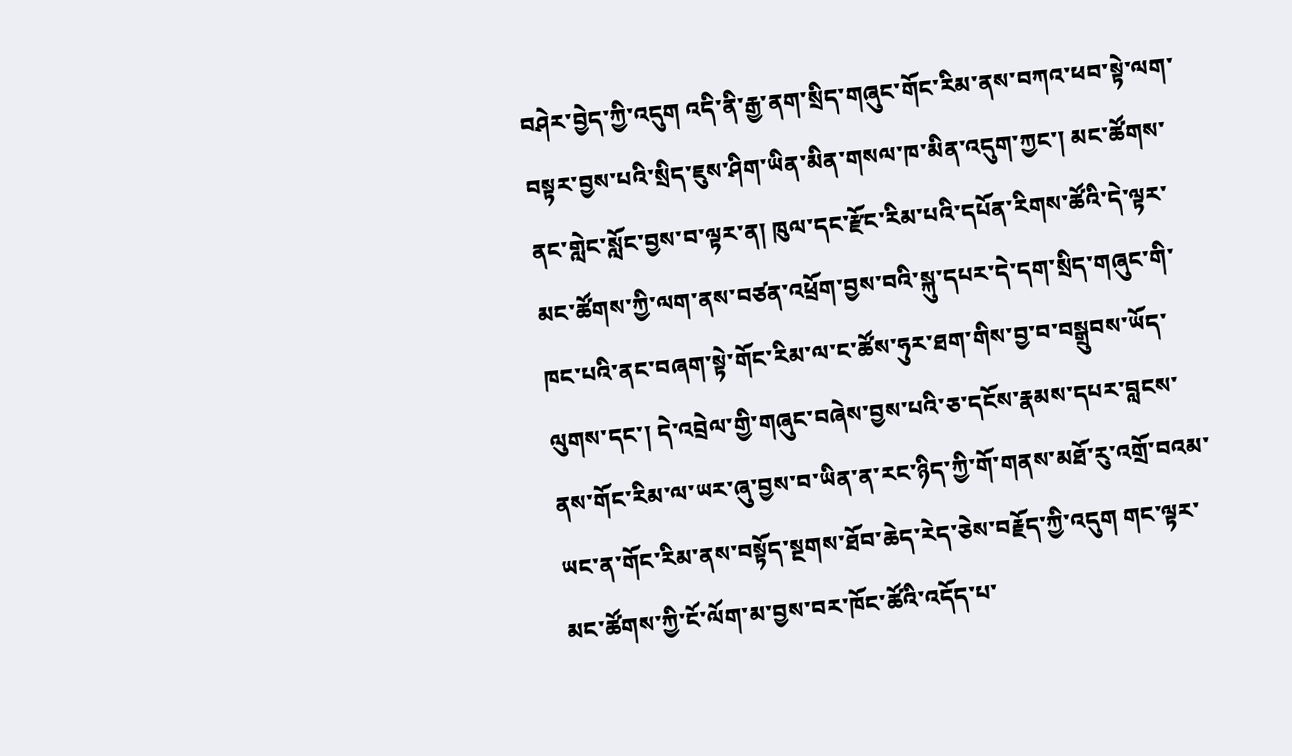བཤེར་བྱེད་ཀྱི་འདུག འདི་ནི་རྒྱ་ནག་སྲིད་གཞུང་གོང་རིམ་ནས་བཀའ་ཕབ་སྟེ་ལག་བསྟར་བྱས་པའི་སྲིད་ཇུས་ཤིག་ཡིན་མིན་གསལ་ཁ་མིན་འདུག་ཀྱང་། མང་ཚོགས་ནང་གླེང་སློང་བྱས་བ་ལྟར་ན། ཁུལ་དང་རྫོང་རིམ་པའི་དཔོན་རིགས་ཚོའི་དེ་ལྟར་མང་ཚོགས་ཀྱི་ལག་ནས་བཙན་འཕྲོག་བྱས་བའི་སྐུ་དཔར་དེ་དག་སྲིད་གཞུང་གི་ཁང་པའི་ནང་བཞག་སྟེ་གོང་རིམ་ལ་ང་ཚོས་ཧུར་ཐག་གིས་བྱ་བ་བསྒྲུབས་ཡོད་ལུགས་དང་། དེ་འབྲེལ་གྱི་གཞུང་བཞེས་བྱས་པའི་ཅ་དངོས་རྣམས་དཔར་བླངས་ནས་གོང་རིམ་ལ་ཡར་ཞུ་བྱས་བ་ཡིན་ན་རང་ཉིད་ཀྱི་གོ་གནས་མཐོ་རུ་འགྲོ་བའམ་ཡང་ན་གོང་རིམ་ནས་བསྟོད་སྔགས་ཐོབ་ཆེད་རེད་ཅེས་བརྗོད་ཀྱི་འདུག གང་ལྟར་མང་ཚོགས་ཀྱི་ངོ་ལོག་མ་བྱས་བར་ཁོང་ཚོའི་འདོད་པ་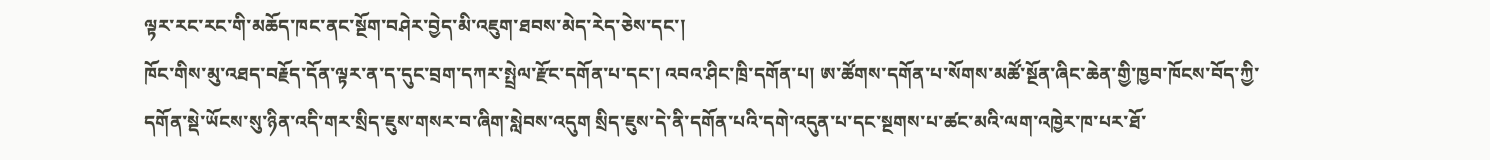ལྟར་རང་རང་གི་མཆོད་ཁང་ནང་སྔོག་བཤེར་བྱེད་མི་འཇུག་ཐབས་མེད་རེད་ཅེས་དང་།
ཁོང་གིས་མུ་འཐད་བརྗོད་དོན་ལྟར་ན་ད་དུང་བྲག་དཀར་སྤྲེལ་རྫོང་དགོན་པ་དང་། འབའ་ཤིང་ཁྲི་དགོན་པ། ཨ་ཚོགས་དགོན་པ་སོགས་མཚོ་སྔོན་ཞིང་ཆེན་གྱི་ཁྱབ་ཁོངས་བོད་ཀྱི་དགོན་སྡེ་ཡོངས་སུ་ཉིན་འདི་གར་སྲིད་ཇུས་གསར་བ་ཞིག་སླེབས་འདུག སྲིད་ཇུས་དེ་ནི་དགོན་པའི་དགེ་འདུན་པ་དང་སྔགས་པ་ཚང་མའི་ལག་འཁྱེར་ཁ་པར་ཐོ་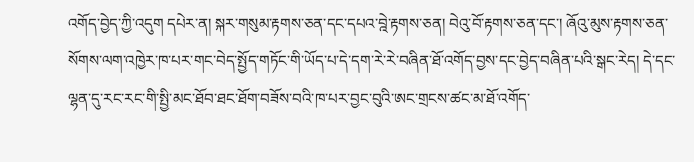འགོད་བྱེད་ཀྱི་འདུག དཔེར་ན། སྐར་གསུམ་རྟགས་ཅན་དང་དཔའ་བྰེ་རྟགས་ཅན། བེའུ་བོ་རྟགས་ཅན་དང་། ཞོའུ་མུས་རྟགས་ཅན་སོགས་ལག་འཁྱེར་ཁ་པར་གང་བེད་སྤྱོད་གཏོང་གི་ཡོད་པ་དེ་དག་རེ་རེ་བཞིན་ཐོ་འགོད་བྱས་དང་བྱེད་བཞིན་པའི་སྒང་རེད། དེ་དང་ལྷན་དུ་རང་རང་གི་སྤྱི་མང་ཐོབ་ཐང་ཐོག་བཟོས་བའི་ཁ་པར་བྱང་བུའི་ཨང་གྲངས་ཚང་མ་ཐོ་འགོད་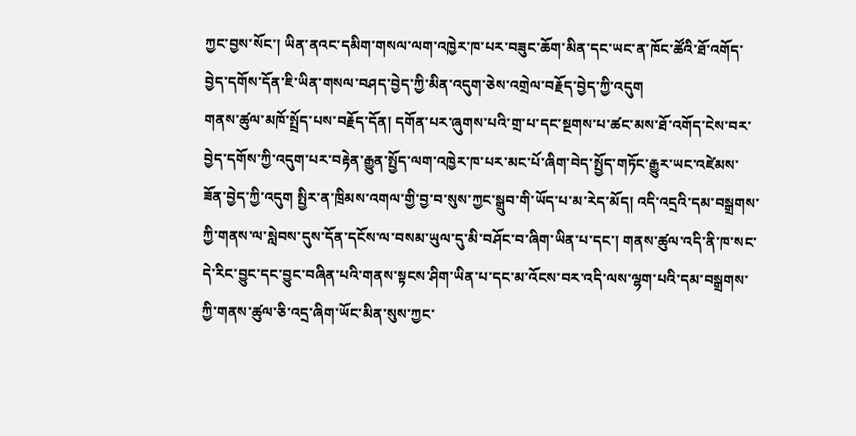ཀྱང་བྱས་སོང་། ཡིན་ནའང་དམིག་གསལ་ལག་འཁྱེར་ཁ་པར་བཟུང་ཆོག་མིན་དང་ཡང་ན་ཁོང་ཚོའི་ཐོ་འགོད་བྱེད་དགོས་དོན་ཇི་ཡིན་གསལ་བཤད་བྱེད་ཀྱི་མིན་འདུག་ཅེས་འགྲེལ་བརྗོད་བྱེད་ཀྱི་འདུག
གནས་ཚུལ་མཁོ་སྤྲོད་པས་བརྗོད་དོན། དགོན་པར་ཞུགས་པའི་གྲ་པ་དང་སྔགས་པ་ཚང་མས་ཐོ་འགོད་ངེས་བར་བྱེད་དགོས་ཀྱི་འདུག་པར་བརྟེན་རྒྱུན་སྤྱོད་ལག་འཁྱེར་ཁ་པར་མང་པོ་ཞིག་བེད་སྤྱོད་གཏོང་རྒྱུར་ཡང་འཛེམས་ཟོན་བྱེད་ཀྱི་འདུག སྤྱིར་ན་ཁྲིམས་འགལ་གྱི་བྱ་བ་སུས་ཀྱང་སྒྲུབ་གི་ཡོད་པ་མ་རེད་མོད། འདི་འདྲའི་དམ་བསྒྲགས་ཀྱི་གནས་ལ་སླེབས་དུས་དོན་དངོས་ལ་བསམ་ཡུལ་དུ་མི་བཤོང་བ་ཞིག་ཡིན་པ་དང་། གནས་ཚུལ་འདི་ནི་ཁ་སང་དེ་རིང་བྱུང་དང་བྱུང་བཞིན་པའི་གནས་སྟངས་ཤིག་ཡིན་པ་དང་མ་འོངས་བར་འདི་ལས་ལྷག་པའི་དམ་བསྒྲགས་ཀྱི་གནས་ཚུལ་ཅི་འདྲ་ཞིག་ཡོང་མིན་སུས་ཀྱང་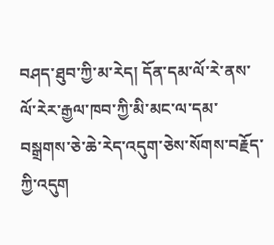བཤད་ཐུབ་ཀྱི་མ་རེད། དོན་དམ་ལོ་རེ་ནས་ལོ་རེར་རྒྱལ་ཁབ་ཀྱི་མི་མང་ལ་དམ་བསྒྲགས་ཅེ་ཆེ་རེད་འདུག་ཅེས་སོགས་བརྗོད་ཀྱི་འདུག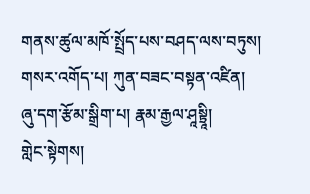གནས་ཚུལ་མཁོ་སྤྲོད་པས་བཤད་ལས་བཏུས།
གསར་འགོད་པ། ཀུན་བཟང་བསྟན་འཛིན།
ཞུ་དག་རྩོམ་སྒྲིག་པ། རྣམ་རྒྱལ་ཤཱསྟྲཱི།
གླེང་སྟེགས།